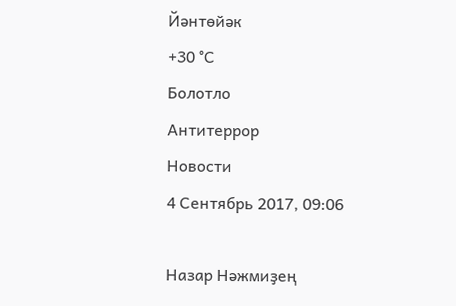Йәнтөйәк
+30 °С
Болотло
Антитеррор
Новости
4 Сентябрь 2017, 09:06

Назар Нәжмиҙең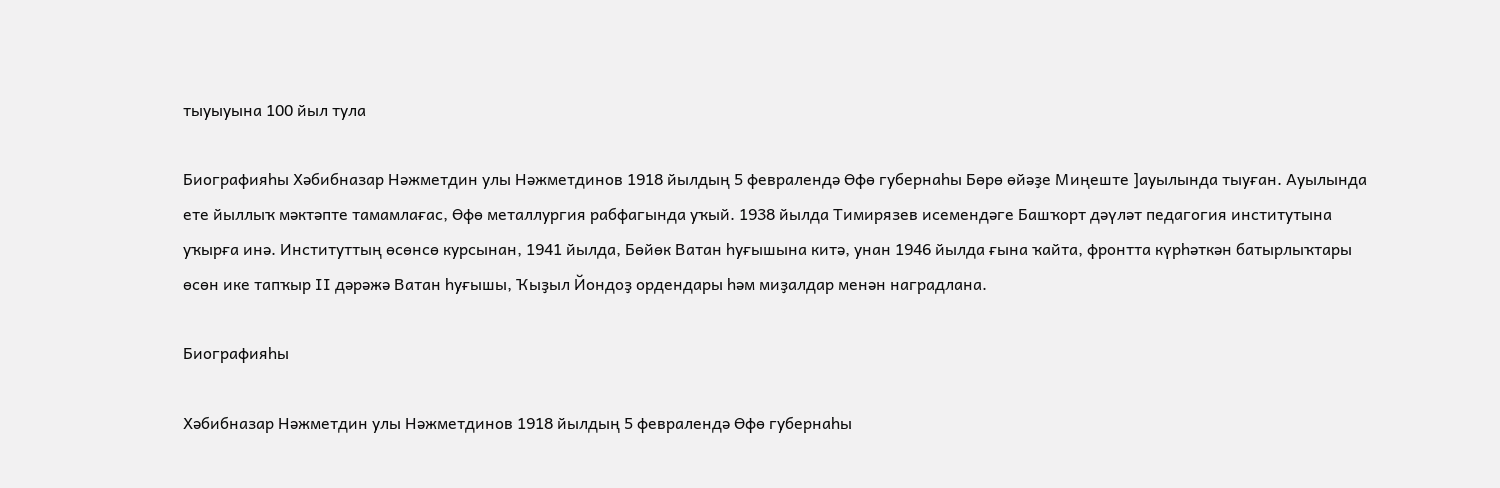тыуыуына 100 йыл тула

Биографияһы Хәбибназар Нәжметдин улы Нәжметдинов 1918 йылдың 5 февралендә Өфө губернаһы Бөрө өйәҙе Миңеште ]ауылында тыуған. Ауылында ете йыллыҡ мәктәпте тамамлағас, Өфө металлургия рабфагында уҡый. 1938 йылда Тимирязев исемендәге Башҡорт дәүләт педагогия институтына уҡырға инә. Институттың өсөнсө курсынан, 1941 йылда, Бөйөк Ватан һуғышына китә, унан 1946 йылда ғына ҡайта, фронтта күрһәткән батырлыҡтары өсөн ике тапҡыр II дәрәжә Ватан һуғышы, Ҡыҙыл Йондоҙ ордендары һәм миҙалдар менән наградлана.

Биографияһы

Хәбибназар Нәжметдин улы Нәжметдинов 1918 йылдың 5 февралендә Өфө губернаһы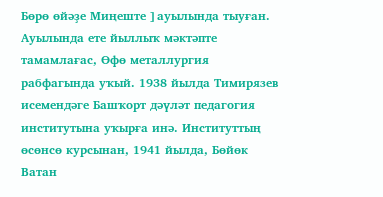Бөрө өйәҙе Миңеште ]ауылында тыуған. Ауылында ете йыллыҡ мәктәпте тамамлағас, Өфө металлургия рабфагында уҡый. 1938 йылда Тимирязев исемендәге Башҡорт дәүләт педагогия институтына уҡырға инә. Институттың өсөнсө курсынан, 1941 йылда, Бөйөк Ватан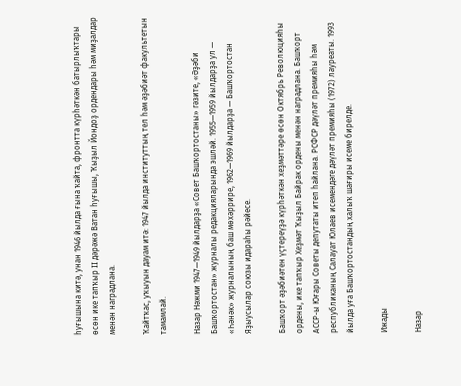һуғышына китә, унан 1946 йылда ғына ҡайта, фронтта күрһәткән батырлыҡтары өсөн ике тапҡыр II дәрәжә Ватан һуғышы, Ҡыҙыл Йондоҙ ордендары һәм миҙалдар менән наградлана.

Ҡайтҡас, уҡыуын дауам итә: 1947 йылда институттың тел һәм әҙәбиәт факультетын тамамлай.

Назар Нәжми 1947—1949 йылдарҙа «Совет Башҡортостаны» гәзите, «Әҙәби Башҡортостан» журналы редакцияларында эшләй. 1955—1959 йылдарҙа ул — «Һәнәк» журналының баш мөхәррире, 1962—1969 йылдарҙа — Башҡортостан Яҙыусылар союзы идараһы рәйесе.

Башҡорт әҙәбиәтен үҫтереүҙә күрһәткән хеҙмәттәре өсөн Октябрь Революцияһы ордены, ике тапҡыр Хеҙмәт Ҡыҙыл Байрак ордены менән наградлана. Башҡорт АССР-ы Юғары Советы депутаты итеп һайлана. РСФСР дәүләт премияһы һәм республиканың Салауат Юлаев исемендәге дәүләт премияһы (1972) лауреаты. 1993 йылда уға Башҡортостандың халыҡ шағиры исеме бирелде.

Ижады

Назар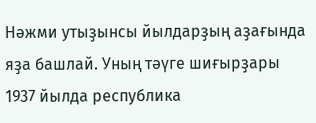Нәжми утыҙынсы йылдарҙың аҙағында яҙа башлай. Уның тәүге шиғырҙары 1937 йылда республика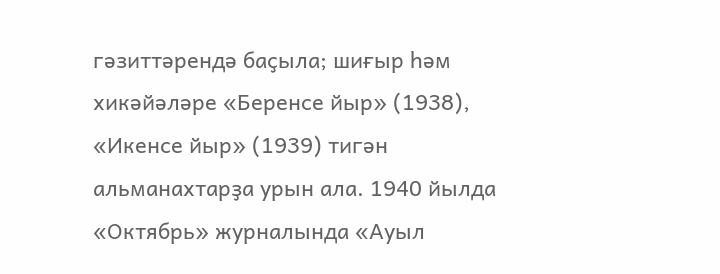гәзиттәрендә баҫыла; шиғыр һәм хикәйәләре «Беренсе йыр» (1938), «Икенсе йыр» (1939) тигән альманахтарҙа урын ала. 1940 йылда «Октябрь» журналында «Ауыл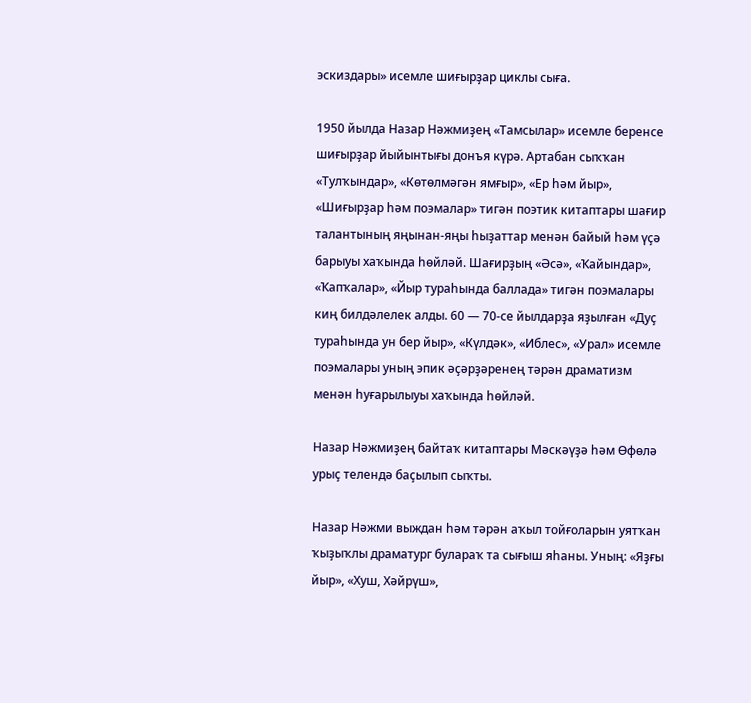эскиздары» исемле шиғырҙар циклы сыға.

1950 йылда Назар Нәжмиҙең «Тамсылар» исемле беренсе шиғырҙар йыйынтығы донъя күрә. Артабан сыҡҡан «Тулҡындар», «Көтөлмәгән ямғыр», «Ер һәм йыр», «Шиғырҙар һәм поэмалар» тигән поэтик китаптары шағир талантының яңынан-яңы һыҙаттар менән байый һәм үҫә барыуы хаҡында һөйләй. Шағирҙың «Әсә», «Ҡайындар», «Ҡапҡалар», «Йыр тураһында баллада» тигән поэмалары киң билдәлелек алды. 60 — 70-се йылдарҙа яҙылған «Дуҫ тураһында ун бер йыр», «Күлдәк», «Иблес», «Урал» исемле поэмалары уның эпик әҫәрҙәренең тәрән драматизм менән һуғарылыуы хаҡында һөйләй.

Назар Нәжмиҙең байтаҡ китаптары Мәскәүҙә һәм Өфөлә урыҫ телендә баҫылып сыҡты.

Назар Нәжми выждан һәм тәрән аҡыл тойғоларын уятҡан ҡыҙыҡлы драматург булараҡ та сығыш яһаны. Уның: «Яҙғы йыр», «Хуш, Хәйрүш»,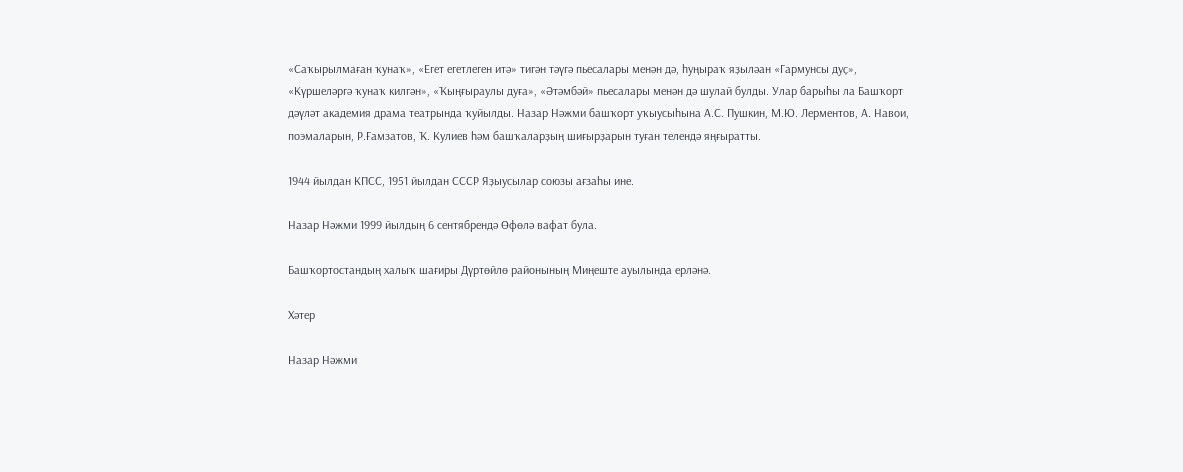«Саҡырылмаған ҡунаҡ», «Егет егетлеген итә» тигән тәүгә пьесалары менән дә, һуңыраҡ яҙыләан «Гармунсы дуҫ», «Күршеләргә ҡунаҡ килгән», «Ҡыңғыраулы дуға», «Әтәмбәй» пьесалары менән дә шулай булды. Улар барыһы ла Башҡорт дәүләт академия драма театрында ҡуйылды. Назар Нәжми башҡорт уҡыусыһына А.С. Пушкин, М.Ю. Лерментов, А. Навои, поэмаларын, Р.Ғамзатов, Ҡ. Кулиев һәм башҡаларҙың шиғырҙарын туған телендә яңғыратты.

1944 йылдан КПСС, 1951 йылдан СССР Яҙыусылар союзы ағзаһы ине.

Назар Нәжми 1999 йылдың 6 сентябрендә Өфөлә вафат була.

Башҡортостандың халыҡ шағиры Дүртөйлө районының Миңеште ауылында ерләнә.

Хәтер

Назар Нәжми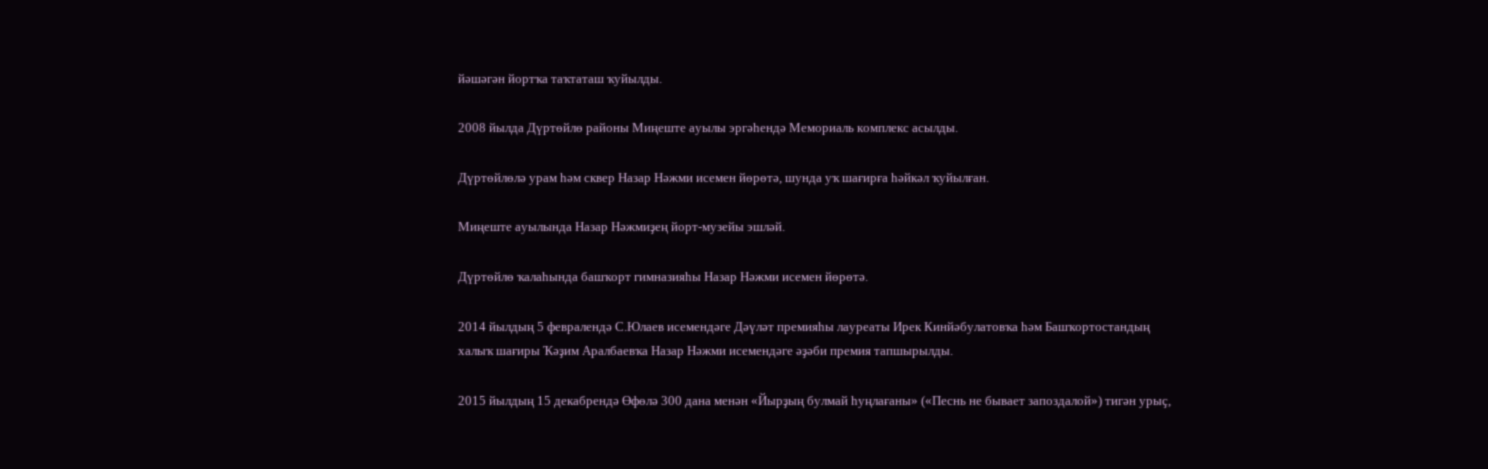йәшәгән йортҡа таҡтаташ ҡуйылды.

2008 йылда Дүртөйлө районы Миңеште ауылы эргәһендә Мемориаль комплекс асылды.

Дүртөйлөлә урам һәм сквер Назар Нәжми исемен йөрөтә, шунда уҡ шағирға һәйкәл ҡуйылған.

Миңеште ауылында Назар Нәжмиҙең йорт-музейы эшләй.

Дүртөйлө ҡалаһында башҡорт гимназияһы Назар Нәжми исемен йөрөтә.

2014 йылдың 5 февралендә С.Юлаев исемендәге Дәүләт премияһы лауреаты Ирек Кинйәбулатовҡа һәм Башҡортостандың халыҡ шағиры Ҡәҙим Аралбаевҡа Назар Нәжми исемендәге әҙәби премия тапшырылды.

2015 йылдың 15 декабрендә Өфөлә 300 дана менән «Йырҙың булмай һуңлағаны» («Песнь не бывает запоздалой») тигән урыҫ,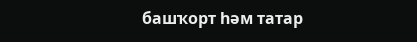башҡорт һәм татар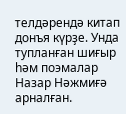телдәрендә китап донъя күрҙе. Унда тупланған шиғыр һәм поэмалар Назар Нәжмиғә арналған.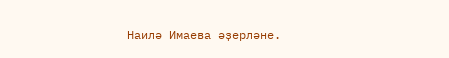Наилә Имаева әҙерләне.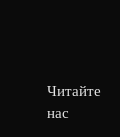Читайте нас